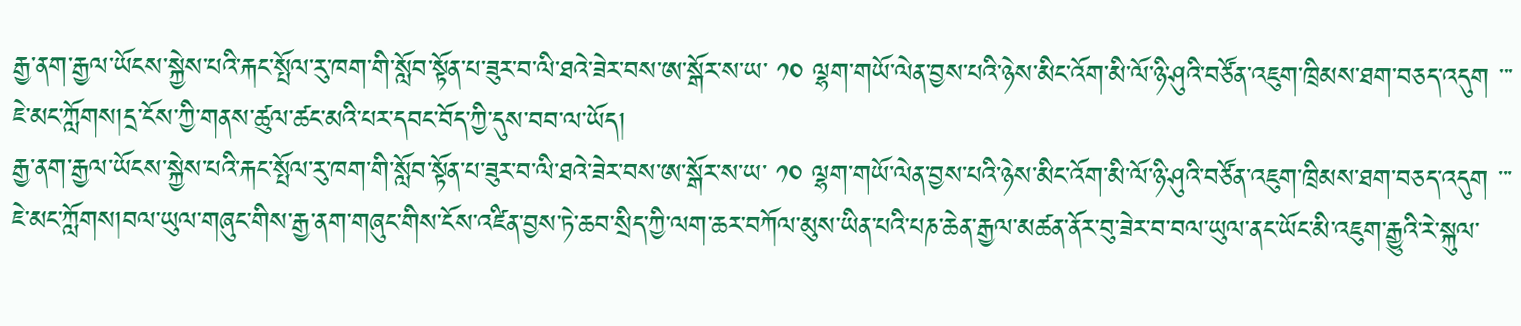རྒྱ་ནག་རྒྱལ་ཡོངས་སྐྱེས་པའི་རྐང་སྤོལ་རུ་ཁག་གི་སློབ་སྟོན་པ་ཟུར་བ་ལི་ཐའེ་ཟེར་བས་ཨ་སྒོར་ས་ཡ་ ༡༠ ལྷག་གཡོ་ལེན་བྱས་པའི་ཉེས་མིང་འོག་མི་ལོ་ཉི་ཤུའི་བཙོན་འཇུག་ཁྲིམས་ཐག་བཅད་འདུག ་་་
ཇེ་མང་ཀློགས།དྲ་ངོས་ཀྱི་གནས་ཚུལ་ཚང་མའི་པར་དབང་བོད་ཀྱི་དུས་བབ་ལ་ཡོད།
རྒྱ་ནག་རྒྱལ་ཡོངས་སྐྱེས་པའི་རྐང་སྤོལ་རུ་ཁག་གི་སློབ་སྟོན་པ་ཟུར་བ་ལི་ཐའེ་ཟེར་བས་ཨ་སྒོར་ས་ཡ་ ༡༠ ལྷག་གཡོ་ལེན་བྱས་པའི་ཉེས་མིང་འོག་མི་ལོ་ཉི་ཤུའི་བཙོན་འཇུག་ཁྲིམས་ཐག་བཅད་འདུག ་་་
ཇེ་མང་ཀློགས།བལ་ཡུལ་གཞུང་གིས་རྒྱ་ནག་གཞུང་གིས་ངོས་འཛིན་བྱས་ཏེ་ཆབ་སྲིད་ཀྱི་ལག་ཆར་བཀོལ་མུས་ཡིན་པའི་པཎ་ཆེན་རྒྱལ་མཚན་ནོར་བུ་ཟེར་བ་བལ་ཡུལ་ནང་ཡོང་མི་འཇུག་རྒྱུའི་རེ་སྐུལ་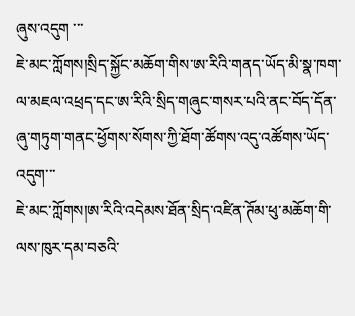ཞུས་འདུག ་་་
ཇེ་མང་ཀློགས།སྲིད་སྐྱོང་མཆོག་གིས་ཨ་རིའི་གནད་ཡོད་མི་སྣ་ཁག་ལ་མཇལ་འཕྲད་དང་ཨ་རིའི་སྲིད་གཞུང་གསར་པའི་ནང་བོད་དོན་ཞུ་གཏུག་གནང་ཕྱོགས་སོགས་ཀྱི་ཐོག་ཚོགས་འདུ་འཚོགས་ཡོད་འདུག་་་
ཇེ་མང་ཀློགས།ཨ་རིའི་འདེམས་ཐོན་སྲིད་འཛིན་ཊོམ་ཕུ་མཆོག་གི་ལས་ཁུར་དམ་བཅའི་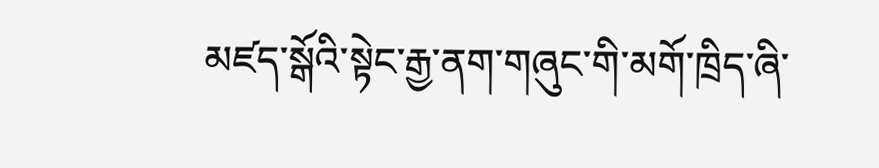མཛད་སྒོའི་སྟེང་རྒྱ་ནག་གཞུང་གི་མགོ་ཁྲིད་ཞི་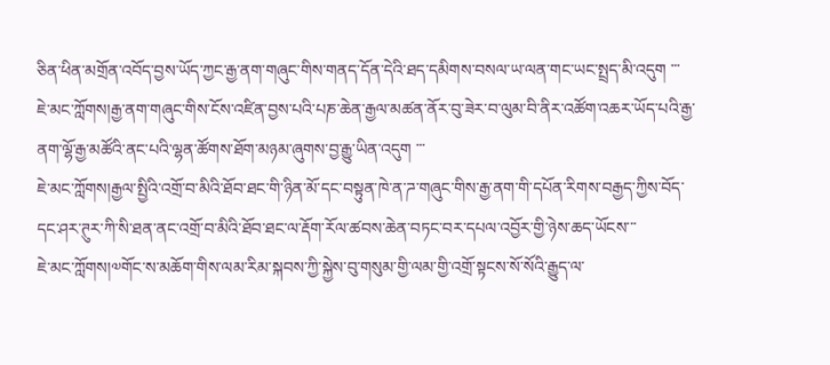ཅིན་ཕིན་མགྲོན་འབོད་བྱས་ཡོད་ཀྱང་རྒྱ་ནག་གཞུང་གིས་གནད་དོན་དེའི་ཐད་དམིགས་བསལ་ཡ་ལན་གང་ཡང་སྤྲད་མི་འདུག ་་་
ཇེ་མང་ཀློགས།རྒྱ་ནག་གཞུང་གིས་ངོས་འཛིན་བྱས་པའི་པཎ་ཆེན་རྒྱལ་མཚན་ནོར་བུ་ཟེར་བ་ལུམ་བི་ནིར་འཚོག་འཆར་ཡོད་པའི་རྒྱ་ནག་ལྷོ་རྒྱ་མཚོའི་ནང་པའི་ལྷན་ཚོགས་ཐོག་མཉམ་ཞུགས་བྱ་རྒྱུ་ཡིན་འདུག ་་་
ཇེ་མང་ཀློགས།རྒྱལ་སྤྱིའི་འགྲོ་བ་མིའི་ཐོབ་ཐང་གི་ཉིན་མོ་དང་བསྟུན་ཁེ་ན་ཌ་གཞུང་གིས་རྒྱ་ནག་གི་དཔོན་རིགས་བརྒྱད་ཀྱིས་བོད་དང་ཤར་ཊུར་ཀི་སི་ཐན་ནང་འགྲོ་བ་མིའི་ཐོབ་ཐང་ལ་རྡོག་རོལ་ཚབས་ཆེན་བཏང་བར་དཔལ་འབྱོར་གྱི་ཉེས་ཆད་ཡོངས་་་
ཇེ་མང་ཀློགས།༧གོང་ས་མཆོག་གིས་ལམ་རིམ་སྐབས་ཀྱི་སྐྱེས་བུ་གསུམ་གྱི་ལམ་གྱི་འགྲོ་སྟངས་སོ་སོའི་རྒྱུད་ལ་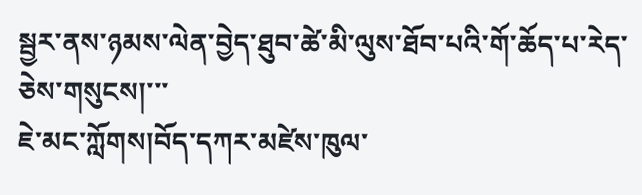སྦྱར་ནས་ཉམས་ལེན་བྱེད་ཐུབ་ཚེ་མི་ལུས་ཐོབ་པའི་གོ་ཆོད་པ་རེད་ཅེས་གསུངས།་་་
ཇེ་མང་ཀློགས།བོད་དཀར་མཛེས་ཁུལ་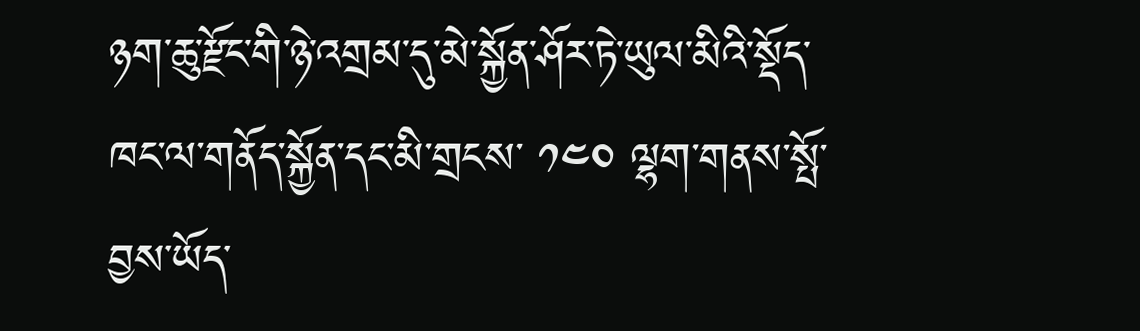ཉག་ཆུ་རྫོང་གི་ཉེ་འགྲམ་དུ་མེ་སྐྱོན་ཤོར་ཏེ་ཡུལ་མིའི་སྡོད་ཁང་ལ་གནོད་སྐྱོན་དང་མི་གྲངས་ ༡༤༠ ལྷག་གནས་སྤོ་བྱས་ཡོད་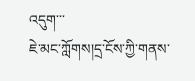འདུག་་་
ཇེ་མང་ཀློགས།དྲ་ངོས་ཀྱི་གནས་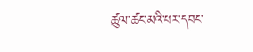ཚུལ་ཚང་མའི་པར་དབང་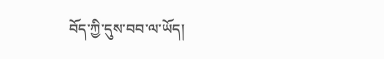བོད་ཀྱི་དུས་བབ་ལ་ཡོད།